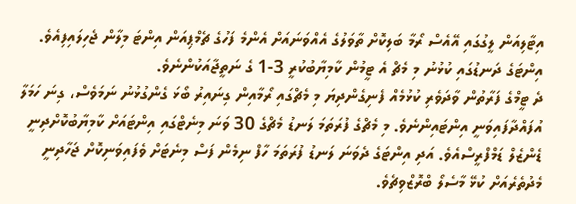އިޓާލިއަން ލީގުގައި އޭއެސް ރޯމާ ބަލިކޮށް ތާވަލުގެ އެއްވަނައަށް އެންމެ ފަހުގެ ޗެމްޕިއަން އިންޓަ މިލާން ޖެހިލައިފިއެވެ.
އިންޓަގެ ދަނޑުގައި ކުޅުނު މި މެޗް އެ ޓީމުން ކާމިޔާބުކުރީ 3-1 ގެ ނަތީޖާއަކުންނެވެ.
ދެ ޓީމްގެ ފަރާތުން ވާދަވެރި ކުޅުމެއް ފެނިގެންދިޔަ މި މެޗްގައި ރޯމާއިން ގިނައިރު ބޯޅަ ގެންގުޅުނު ނަމަވެސް، ގިނަ ހަމަލާ އުފައްދާފައިވަނީ އިންޓައިންނެވެ. މި މެޗްގެ ފުރަތަމަ ލަނޑު މެޗްގެ 30 ވަނަ މިނެޓްގައި އިންޓައަށް ކާމިޔާބުކޮށްދިނީ ޑެންޒެލް ޑަމްފްރީސްއެވެ. އަދި އިންޓަގެ ދެވަނަ ލަނޑު ފުރަތަމަ ހާފް ނިމެން ފަސް މިނެޓަށް ވެފައިވަނިކޮށް ޖަހާދިނީ މެދުތެރެއަށް ކުޅޭ މާސެލޯ ބްރޮޒްވިޗެވެ.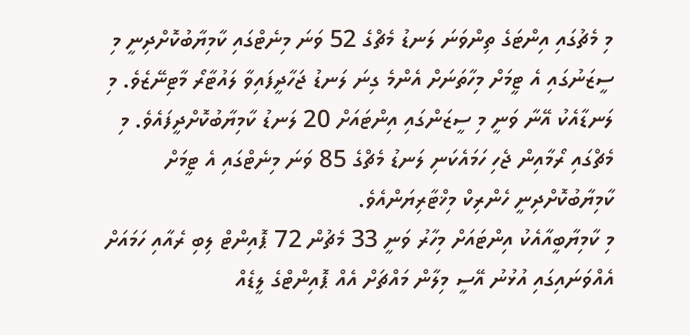މި މެޗުގައި އިންޓަގެ ތިންވަނަ ލަނޑު މެޗްގެ 52 ވަނަ މިނެޓްގައި ކާމިޔާބުކޮށްދިނީ މި ސީޒަނުގައި އެ ޓީމަށް މިހާތަނަށް އެންމެ ގިނަ ލަނޑު ޖަހާދީފައިވާ ލައުޓާރޯ މާޓިނޭޒެވެ. މި ލަނޑާއެކު އޭނާ ވަނީ މި ސީޒަންގައި އިންޓައަށް 20 ލަނޑު ކާމިޔާބުކޮށްދީފައެވެ. މި މެޗްގައި ރޯމާއިން ޖެހި ހަމައެކަނި ލަނޑު މެޗްގެ 85 ވަނަ މިނެޓްގައި އެ ޓީމަށް ކާމިޔާބުކޮށްދިނީ ހެންރިކް މިޚްޓާރިޔަންއެވެ.
މި ކާމިޔާބީއާއެކު އިންޓައަށް މިހާރު ވަނީ 33 މެޗުން 72 ޕޮއިންޓް ލިބި ރެއާއި ހަމައަށް އެއްވަނައިގައި އުޅުނު އޭސީ މިލާން މައްޗަށް އެއް ޕޮއިންޓްގެ ލީޑެއް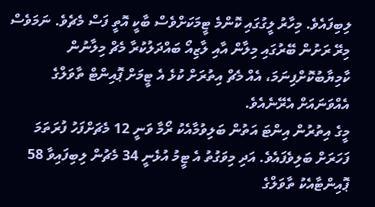ލިބިފައެވެ. މިހާރު ލީގުގައި ކޮންމެ ޓީމަކަށްވެސް ބާކީ އޮތީ ފަސް މެޗެވެ. ނަމަވެސް މިރޭ ރަށުން ބޭރުގައި މިލާން އާއި ލާޒިއޯ ބައްދަލުކުރާ މެޗް މިލާނުން ކާމިޔާބުކޮށްފިނަމަ، އެއް މެޗް އިތުރަށް ކުޅެ އެ ޓީމަށް ޕޮއިންޓް ތާވަލްގެ އެއްވަނައަށް އެރޭނެއެވެ.
މީގެ އިތުރުން އިންޓަ އަތުން ބަލިވުމާއެކު ރޯމާ ވަނީ 12 މެޗަށްފަހު ފުރަތަމަ ފަހަރަށް ބަލިވެފައެވެ. އަދި މިވަގުތު އެ ޓީމު އުޅެނީ 34 މެޗުން ލިބިފައިވާ 58 ޕޮއިންޓާއެކު ތާވަލްގެ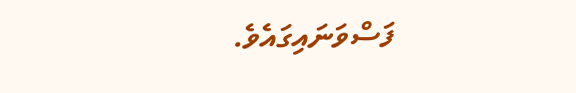ފަސްވަނައިގައެވެ.